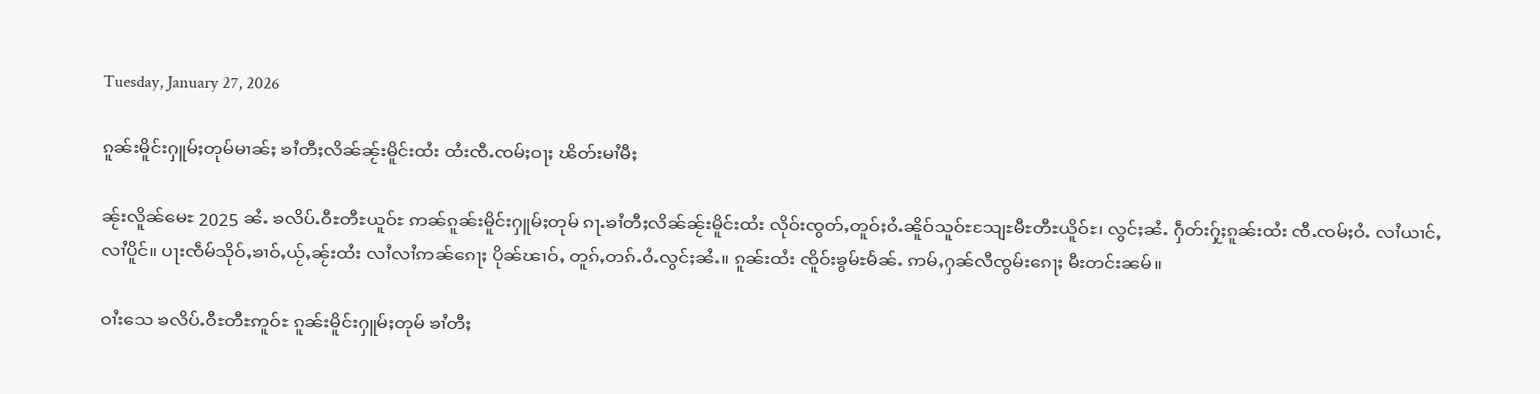Tuesday, January 27, 2026

ၵူၼ်းမိူင်းႁူမ်ႈတုမ်မၢၼ်ႈ ၶၢႆတီႈလိၼ်ၼႂ်းမိူင်းထႆး ထႆးၸီႉၸမ်ႈဝႃႈ ၽိတ်းမၢႆမီႈ

ၼႂ်းလိူၼ်မေႊ 2025 ၼႆႉ ၶလိပ်ႉဝီႊတီႊယူဝ်ႊ ဢၼ်ၵူၼ်းမိူင်းႁူမ်ႈတုမ် ၵႃႉၶၢႆတီႈလိၼ်ၼႂ်းမိူင်းထႆး လိုဝ်းၸွတ်ႇတူဝ်ႈဝႆႉၼိူဝ်သူဝ်ႊသျႄႊမီႊတီႊယိူဝ်ႊ၊ လွင်ႈၼႆႉ ႁဵတ်းႁႂ်ႈၵူၼ်းထႆး ၸီႉၸမ်ႈဝႆႉ လၢႆယၢင်ႇလၢႆပိူင်။ ပႃးၸဵမ်သိုဝ်ႇၶၢဝ်ႇယႂ်ႇၼႂ်းထႆး လၢႆလၢႆဢၼ်ၵေႃႈ ပိုၼ်ၽၢဝ်ႇ တူၵ်ႇတၵ်ႉဝႆႉလွင်ႈၼႆႉ။ ၵူၼ်းထႆး ၸိူဝ်းၶွမ်ႊမႅၼ်ႉ ဢမ်ႇႁၼ်လီၸွမ်းၵေႃႈ မီးတင်းၼမ်။

ဝၢႆးသေ ၶလိပ်ႉဝီႊတီႊဢူဝ်ႊ ၵူၼ်းမိူင်းႁူမ်ႈတုမ် ၶၢႆတီႈ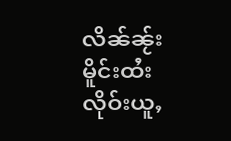လိၼ်ၼႂ်းမိူင်းထႆး လိုဝ်းယူႇ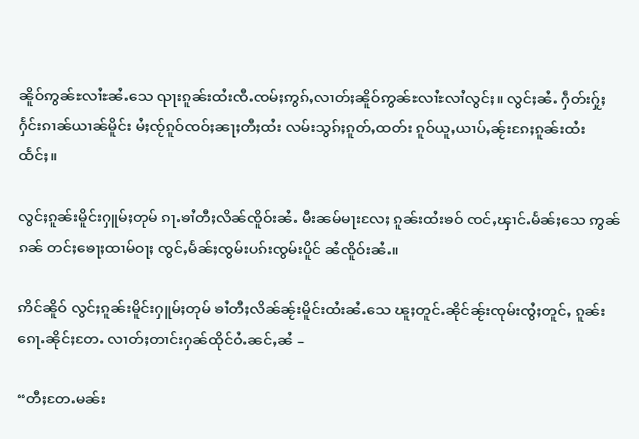ၼိူဝ်ဢွၼ်ႊလၢႆႊၼႆႉသေ ၺႃးၵူၼ်းထႆးၸီႉၸမ်ႈဢွၵ်ႇလၢတ်ႈၼိူဝ်ဢွၼ်ႊလၢႆႊလၢႆလွင်ႈ။ လွင်ႈၼႆႉ ႁဵတ်းႁႂ်ႈႁႅင်းၵၢၼ်ယၢၼ်မိူင်း မႆႈၸႂ်ၵူဝ်ၸဝ်ႈၼႃႈတီႈထႆး လမ်းသွၵ်ႈၵူတ်ႇထတ်း ၵူဝ်ယူႇယၢပ်ႇၼႂ်းၵႄႈၵူၼ်းထႆးထႅင်ႈ။

လွင်ႈၵူၼ်းမိူင်းႁူမ်ႈတုမ် ၵႃႉၶၢႆတီႈလိၼ်ၸိူဝ်းၼႆႉ မီးၼမ်မႃးလႄႈ ၵူၼ်းထႆးၶဝ် ၸင်ႇၾၢင်ႉမႅၼ်ႈသေ ဢွၼ်ၵၼ် တင်ႈၶေႃႈထၢမ်ဝႃႈ ၸွင်ႇမႅၼ်ႈၸွမ်းပၵ်းၸွမ်းပိူင် ၼႆၸိူဝ်းၼႆႉ။

ဢိင်ၼိူဝ် လွင်ႈၵူၼ်းမိူင်းႁူမ်ႈတုမ် ၶၢႆတီႈလိၼ်ၼႂ်းမိူင်းထႆးၼႆႉသေ ၽူႈတူင်ႉၼိုင်ၼႂ်းၸုမ်းၸွႆႈတူင်ႇ ၵူၼ်းၵေႃႉၼိုင်ႈတႄႉ လၢတ်ႈတၢင်းႁၼ်ထိုင်ဝႆႉၼင်ႇၼႆ –

“တီႈတႄႉမၼ်း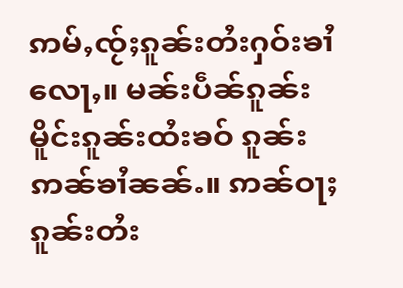ဢမ်ႇၸႂ်ႈၵူၼ်းတႆးႁဝ်းၶၢႆလေႃႇ။ မၼ်းပဵၼ်ၵူၼ်းမိူင်းၵူၼ်းထႆးၶဝ် ၵူၼ်းဢၼ်ၶၢႆၼၼ်ႉ။ ဢၼ်ဝႃႈ ၵူၼ်းတႆး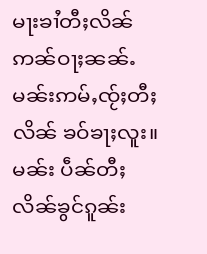မႃးၶၢႆတီႈလိၼ်ဢၼ်ဝႃႈၼၼ်ႉ မၼ်းဢမ်ႇၸႂ်ႈတီႈလိၼ် ၶဝ်ၶႃႈလူး။ မၼ်း ပဵၼ်တီႈလိၼ်ၶွင်ၵူၼ်း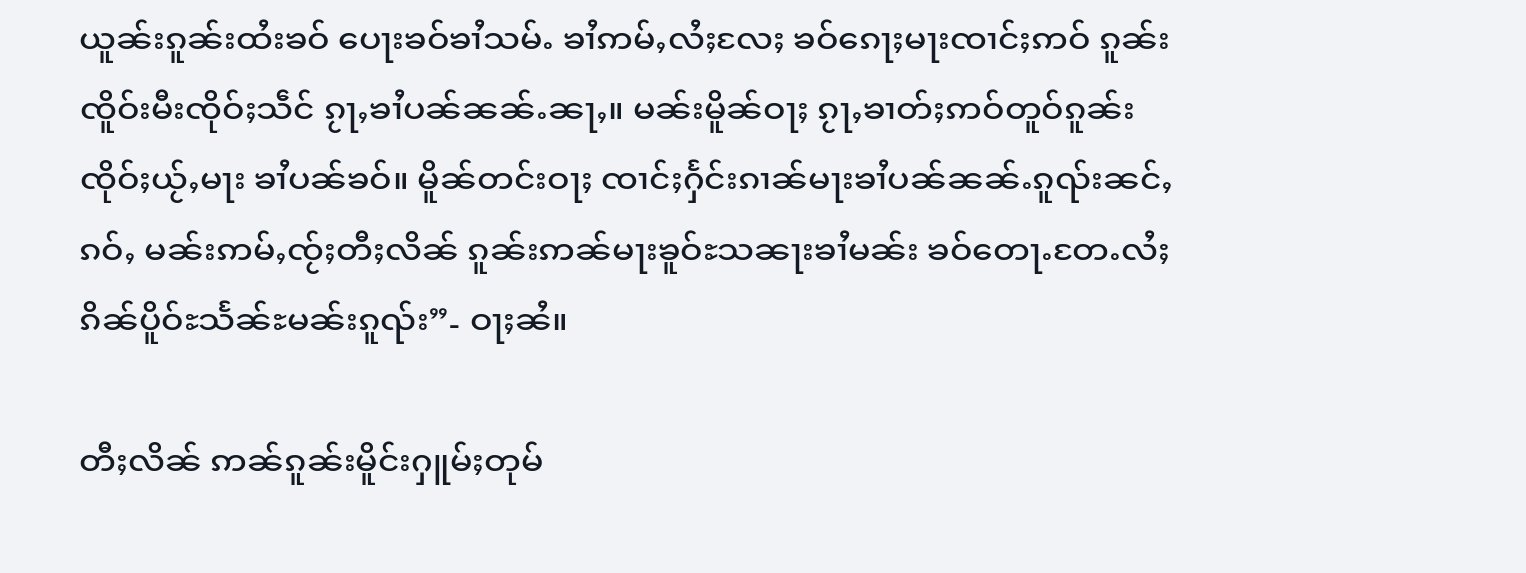ယူၼ်းၵူၼ်းထႆးၶဝ် ပေႃးၶဝ်ၶၢႆသမ်ႉ ၶၢႆဢမ်ႇလႆႈလႄႈ ၶဝ်ၵေႃႈမႃးၸၢင်ႈဢဝ် ၵူၼ်းၸိူဝ်းမီးၸိုဝ်ႈသဵင် ၵႂႃႇၶၢႆပၼ်ၼၼ်ႉၼႃႇ။ မၼ်းမိူၼ်ဝႃႈ ၵႂႃႇၶၢတ်ႈဢဝ်တူဝ်ၵူၼ်း ၸိုဝ်ႈယႂ်ႇမႃး ၶၢႆပၼ်ၶဝ်။ မိူၼ်တင်းဝႃႈ ၸၢင်ႈႁႅင်းၵၢၼ်မႃးၶၢႆပၼ်ၼၼ်ႉၵူၺ်းၼင်ႇၵဝ်ႇ မၼ်းဢမ်ႇၸႂ်ႈတီႈလိၼ် ၵူၼ်းဢၼ်မႃးၶူဝ်ႊသၼႃးၶၢႆမၼ်း ၶဝ်တေႃႉတႄႉလႆႈၵိၼ်ပိူဝ်ႊသႅၼ်ႊမၼ်းၵူၺ်း”- ဝႃႈၼႆ။

တီႈလိၼ် ဢၼ်ၵူၼ်းမိူင်းႁူမ်ႈတုမ်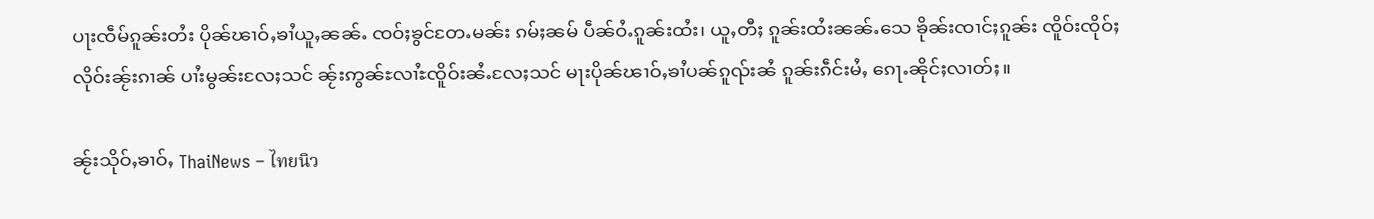ပႃးၸဵမ်ၵူၼ်းတႆး ပိုၼ်ၽၢဝ်ႇၶၢႆယူႇၼၼ်ႉ ၸဝ်ႈၶွင်တႄႉမၼ်း ၵမ်ႈၼမ် ပဵၼ်ဝႆႉၵူၼ်းထႆး၊ ယူႇတီႈ ၵူၼ်းထႆးၼၼ်ႉသေ ၶိုၼ်းၸၢင်ႈၵူၼ်း ၸိူဝ်းၸိုဝ်ႈလိုဝ်းၼႂ်းၵၢၼ် ပၢႆးမွၼ်းလႄႈသင် ၼႂ်းဢွၼ်ႊလၢႆႊၸိူဝ်းၼႆႉလႄႈသင် မႃးပိုၼ်ၽၢဝ်ႇၶၢႆပၼ်ၵူၺ်းၼႆ ၵူၼ်းၵဵင်းမႆႇ ၵေႃႉၼိုင်ႈလၢတ်ႈ။

ၼႂ်းသိုဝ်ႇၶၢဝ်ႇ ThaiNews – ไทยนิว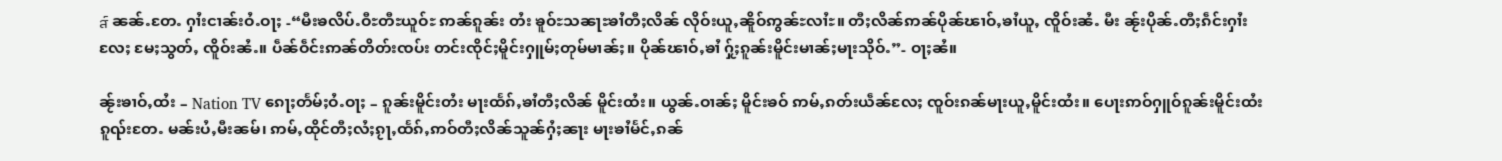ส์ ၼၼ်ႉတႄႉ ႁၢႆးငၢၼ်းဝႆႉဝႃႈ -“မီးၶလိပ်ႉဝီႊတီႊယူဝ်ႊ ဢၼ်ၵူၼ်း တႆး ၶူဝ်ႊသၼႃႊၶၢႆတီႈလိၼ် လိုဝ်းယူႇၼိူဝ်ဢွၼ်ႊလၢႆႊ။ တီႈလိၼ်ဢၼ်ပိုၼ်ၽၢဝ်ႇၶၢႆယူႇ ၸိူဝ်းၼႆႉ မီး ၼႂ်းပိုၼ်ႉတီႈၵဵင်းႁၢႆးလႄႈ မႄႈသွတ်ႇ ၸိူဝ်းၼႆႉ။ ပဵၼ်ဝဵင်းဢၼ်တိတ်းၸပ်း တင်းၸိုင်ႈမိူင်းႁူမ်ႈတုမ်မၢၼ်ႈ။ ပိုၼ်ၽၢဝ်ႇၶၢႆ ႁႂ်ႈၵူၼ်းမိူင်းမၢၼ်ႈမႃးသိုဝ်ႉ”- ဝႃႈၼႆ။

ၼႂ်းၶၢဝ်ႇထႆး – Nation TV ၵေႃႈတႅမ်ႈဝႆႉဝႃႈ – ၵူၼ်းမိူင်းတႆး မႃးထႅၵ်ႇၶၢႆတီႈလိၼ် မိူင်းထႆး။ ယွၼ်ႉဝၢၼ်ႈ မိူင်းၶဝ် ဢမ်ႇၵတ်းယဵၼ်လႄႈ ၸူဝ်းၵၼ်မႃးယူႇမိူင်းထႆး။ ပေႃးဢဝ်ႁူဝ်ၵူၼ်းမိူင်းထႆးၵူၺ်းတႄႉ မၼ်းပႆႇမီးၼမ်၊ ဢမ်ႇထိုင်တီႈလႆႈၵႂႃႇထႅၵ်ႇဢဝ်တီႈလိၼ်သူၼ်ႁႆႈၼႃး မႃးၶၢႆမႅင်ႇၵၼ်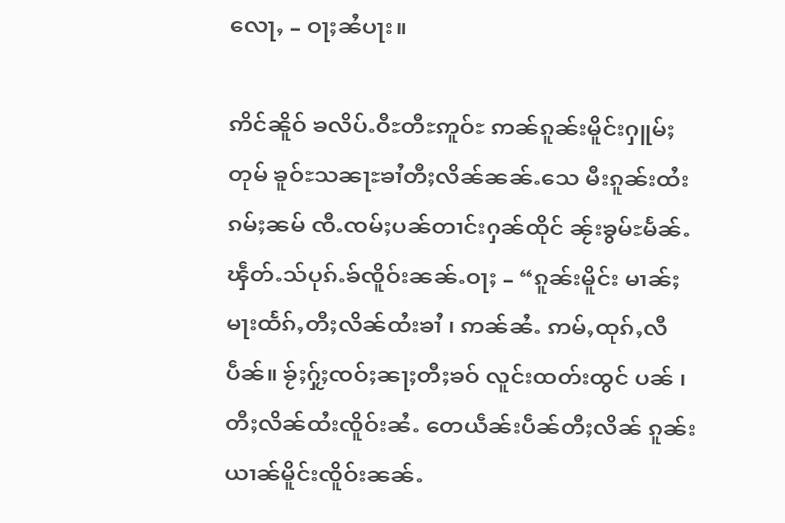လေႃႇ – ဝႃႈၼႆပႃး။

ဢိင်ၼိူဝ် ၶလိပ်ႉဝီႊတီႊဢူဝ်ႊ ဢၼ်ၵူၼ်းမိူင်းႁူမ်ႈတုမ် ၶူဝ်ႊသၼႃႊၶၢႆတီႈလိၼ်ၼၼ်ႉသေ မီးၵူၼ်းထႆးၵမ်ႈၼမ် ၸီႉၸမ်ႈပၼ်တၢင်းႁၼ်ထိုင် ၼႂ်းၶွမ်ႊမႅၼ်ႉၾဵတ်ႉသ်ပုၵ်ႉၶ်ၸိူဝ်းၼၼ်ႉဝႃႈ – “ၵူၼ်းမိူင်း မၢၼ်ႈ မႃးထႅၵ်ႇတီႈလိၼ်ထႆးၶၢႆ ၊ ဢၼ်ၼႆႉ ဢမ်ႇထုၵ်ႇလီပဵၼ်။ ၶႂ်ႈႁႂ်ႈၸဝ်ႈၼႃႈတီႈၶဝ် လူင်းထတ်းထွင် ပၼ် ၊ တီႈလိၼ်ထႆးၸိူဝ်းၼႆႉ တေယဵၼ်းပဵၼ်တီႈလိၼ် ၵူၼ်းယၢၼ်မိူင်းၸိူဝ်းၼၼ်ႉ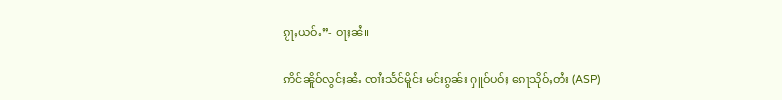ၵႂႃႇယဝ်ႉ”- ဝႃႈၼႆ။

ဢိင်ၼိူဝ်လွင်ႈၼႆႉ ၸၢႆးသႅင်မိူင်း မင်းၵွၼ်း ႁူဝ်ပဝ်ႈ ၵေႃသိုဝ်ႇတႆး (ASP)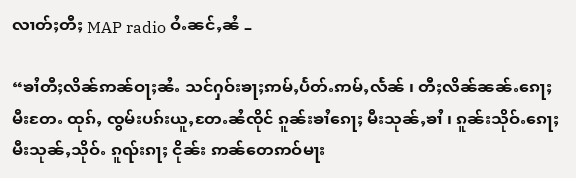လၢတ်ႈတီႈ MAP radio ဝႆႉၼင်ႇၼႆ –

“ၶၢႆတီႈလိၼ်ဢၼ်ဝႃႈၼႆႉ သင်ႁဝ်းၶႃႈဢမ်ႇပႅတ်ႉဢမ်ႇလႅၼ် ၊ တီႈလိၼ်ၼၼ်ႉၵေႃႈ မီးတႄႉ ထုၵ်ႇ ၸွမ်းပၵ်းယူႇတႄႉၼႆၸိုင် ၵူၼ်းၶၢႆၵေႃႈ မီးသုၼ်ႇၶၢႆ ၊ ၵူၼ်းသိုဝ်ႉၵေႃႈ မီးသုၼ်ႇသိုဝ်ႉ ၵူၺ်းၵႃႈ ငိုၼ်း ဢၼ်တေဢဝ်မႃး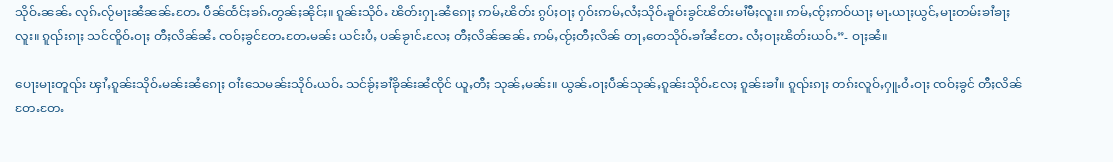သိုဝ်ႉၼၼ်ႉ လုၵ်ႉလႂ်မႃးၼႆၼၼ်ႉတႄႉ ပဵၼ်ထႅင်ႈၶၵ်ႉတွၼ်ႈၼိုင်ႈ။ ၵူၼ်းသိုဝ်ႉ ၽိတ်းႁႃႉၼႆၵေႃႈ ဢမ်ႇၽိတ်း ၵွပ်ႈဝႃႈ ႁဝ်းဢမ်ႇလႆႈသိုဝ်ႉၶူဝ်းၶွင်ၽိတ်းမၢႆမီႈလူး။ ဢမ်ႇၸႂ်ႈဢဝ်ယႃႈ မႃႉယႃႈယွင်ႇမႃးတမ်းၶၢႆၶႃႈလူး။ ၵူၺ်းၵႃႈ သင်ၸိူဝ်ႉဝႃႈ တီႈလိၼ်ၼႆႉ ၸဝ်ႈၶွင်တႄႉတႄႉမၼ်း ယင်းပႆႇ ပၼ်ၶႂၢင်ႉလႄႈ တီႈလိၼ်ၼၼ်ႉ ဢမ်ႇၸႂ်ႈတီႈလိၼ် တႃႇတေသိုဝ်ႉၶၢႆၼႆတႄႉ လႆႈဝႃႈၽိတ်းယဝ်ႉ”- ဝႃႈၼႆ။

ပေႃးမႃးတူၺ်း ၾၢႆႇၵူၼ်းသိုဝ်ႉမၼ်းၼႆၵေႃႈ ဝၢႆးသေမၼ်းသိုဝ်ႉယဝ်ႉ သင်ၶႂ်ႈၶၢႆၶိုၼ်းၼႆၸိုင် ယူႇတီႈ သုၼ်ႇမၼ်း။ ယွၼ်ႉဝႃႈပဵၼ်သုၼ်ႇၵူၼ်းသိုဝ်ႉလႄႈ ၵူၼ်းၶၢႆ။ ၵူၺ်းၵႃႈ တၵ်းလူဝ်ႇႁူႉဝႆႉဝႃႈ ၸဝ်ႈၶွင် တီႈလိၼ်တႄႉတႄႉ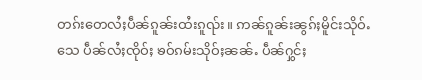တၵ်းတေလႆႈပဵၼ်ၵူၼ်းထႆးၵူၺ်း။ ဢၼ်ၵူၼ်းၼွၵ်ႈမိူင်းသိုဝ်ႉသေ ပဵၼ်လႆႈၸိုဝ်ႈ ၶဝ်ၵမ်းသိုဝ်ႈၼၼ်ႉ ပဵၼ်ႁွင်ႈ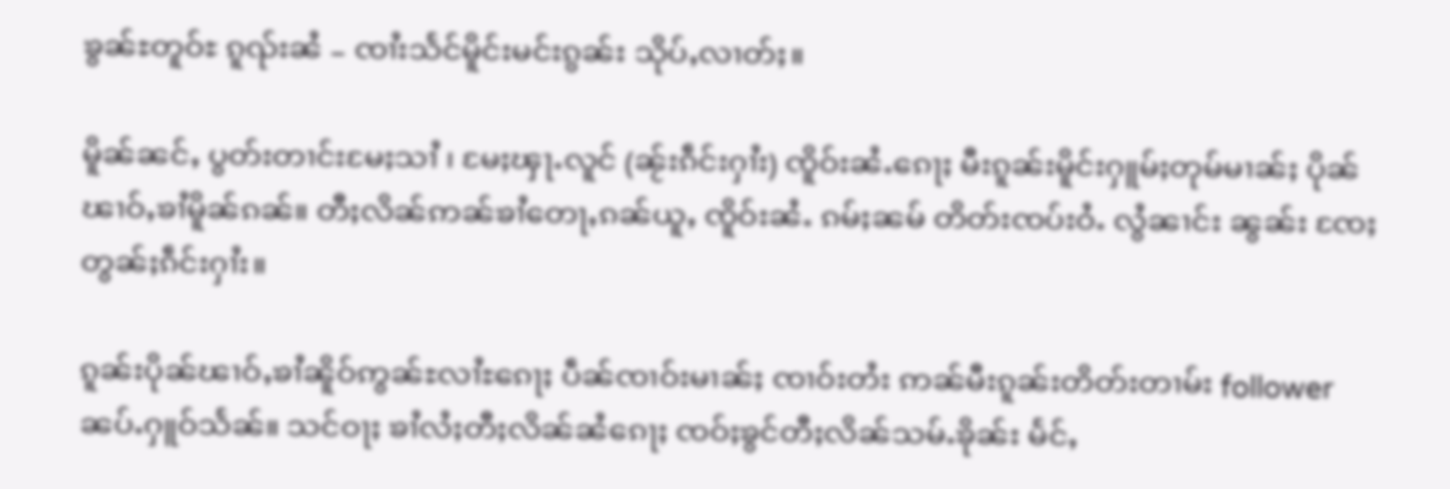ၶွၼ်ႊတူဝ်ႊ ၵူၺ်းၼႆ – ၸၢႆးသႅင်မိူင်းမင်းၵွၼ်း သိုပ်ႇလၢတ်ႈ။

မိူၼ်ၼင်ႇ ပွတ်းတၢင်းမႄႈသၢႆ ၊ မႄႈၾႃႉလူင် (ၼႂ်းၵဵင်းႁၢႆး) ၸိူဝ်းၼႆႉၵေႃႈ မီးၵူၼ်းမိူင်းႁူမ်ႈတုမ်မၢၼ်ႈ ပိုၼ်ၽၢဝ်ႇၶၢႆမိူၼ်ၵၼ်။ တီႈလိၼ်ဢၼ်ၶၢႆတေႃႇၵၼ်ယူႇ ၸိူဝ်းၼႆႉ ၵမ်ႈၼမ် တိတ်းၸပ်းဝႆႉ လွႆၼၢင်း ၼွၼ်း ၸႄႈတွၼ်ႈၵဵင်းႁၢႆး။

ၵူၼ်းပိုၼ်ၽၢဝ်ႇၶၢႆၼိူဝ်ဢွၼ်ႊလၢႆႊၵေႃႈ ပဵၼ်ၸၢဝ်းမၢၼ်ႈ ၸၢဝ်းတႆး ဢၼ်မီးၵူၼ်းတိတ်းတၢမ်း follower ၼပ်ႉႁူဝ်သႅၼ်။ သင်ဝႃႈ ၶၢႆလႆႈတီႈလိၼ်ၼႆၵေႃႈ ၸဝ်ႈၶွင်တီႈလိၼ်သမ်ႉၶိုၼ်း မႅင်ႇ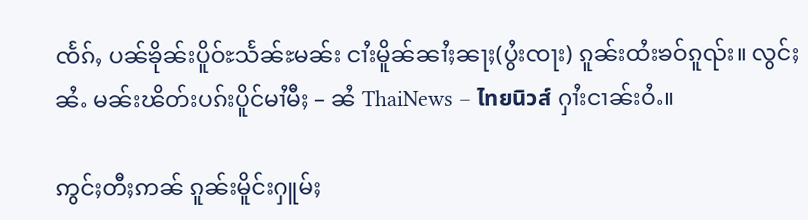ၸႅၵ်ႇ ပၼ်ၶိုၼ်းပိူဝ်ႊသႅၼ်ႊမၼ်း ငၢႆးမိူၼ်ၼၢႆႈၼႃႈ(ပွႆးၸႃး) ၵူၼ်းထႆးၶဝ်ၵူၺ်း။ လွင်ႈၼႆႉ မၼ်းၽိတ်းပၵ်းပိူင်မၢႆမီႈ – ၼႆ ThaiNews – ไทยนิวส์ ႁၢႆးငၢၼ်းဝႆႉ။

ဢွင်ႈတီႈဢၼ် ၵူၼ်းမိူင်းႁူမ်ႈ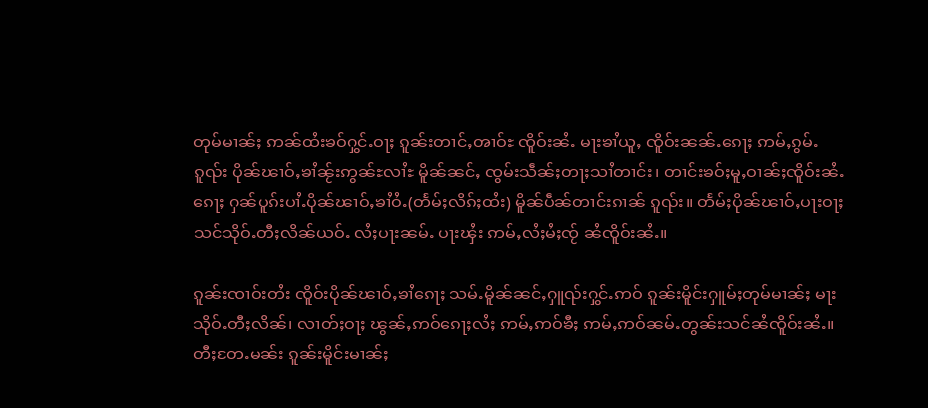တုမ်မၢၼ်ႈ ဢၼ်ထႆးၶဝ်ႁွင်ႉဝႃႈ ၵူၼ်းတၢင်ႇၻၢဝ်ႊ ၸိူဝ်းၼႆႉ မႃးၶၢႆယူႇ ၸိူဝ်းၼၼ်ႉၵေႃႈ ဢမ်ႇၵွမ်ႉၵူၺ်း ပိုၼ်ၽၢဝ်ႇၶၢႆၼႂ်းဢွၼ်ႊလၢႆႊ မိူၼ်ၼင်ႇ ၸွမ်းသဵၼ်ႈတႃႈသၢႆတၢင်း၊ တၢင်းၶဝ်ႈမူႇဝၢၼ်ႈၸိူဝ်းၼႆႉၵေႃႈ ႁၼ်ပူၵ်းပၢႆႉပိုၼ်ၽၢဝ်ႇၶၢႆဝႆႉ(တႅမ်ႈလိၵ်ႈထႆး) မိူၼ်ပဵၼ်တၢင်းၵၢၼ် ၵူၺ်း။ တႅမ်ႈပိုၼ်ၽၢဝ်ႇပႃးဝႃႈ သင်သိုဝ်ႉတီႈလိၼ်ယဝ်ႉ လႆႈပႃးၼမ်ႉ ပႃးၾႆး ဢမ်ႇလႆႈမႆႈၸႂ် ၼႆၸိူဝ်းၼႆႉ။

ၵူၼ်းၸၢဝ်းတႆး ၸိူဝ်းပိုၼ်ၽၢဝ်ႇၶၢႆၵေႃႈ သမ်ႉမိူၼ်ၼင်ႇႁူၺ်းႁွင်ႉဢဝ် ၵူၼ်းမိူင်းႁူမ်ႈတုမ်မၢၼ်ႈ မႃး သိုဝ်ႉတီႈလိၼ်၊ လၢတ်ႈဝႃႈ ၽွၼ်ႇဢဝ်ၵေႃႈလႆႈ ဢမ်ႇဢဝ်ၶီႈ ဢမ်ႇဢဝ်ၼမ်ႉတွၼ်းသင်ၼႆၸိူဝ်းၼႆႉ။ တီႈတႄႉမၼ်း ၵူၼ်းမိူင်းမၢၼ်ႈ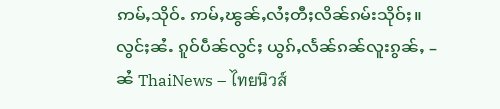ဢမ်ႇသိုဝ်ႉ ဢမ်ႇၽွၼ်ႇလႆႈတီႈလိၼ်ၵမ်းသိုဝ်ႈ။ လွင်ႈၼႆႉ ၵူဝ်ပဵၼ်လွင်ႈ ယွၵ်ႇလႅၼ်ၵၼ်လူးၵွၼ်ႇ – ၼႆ ThaiNews – ไทยนิวส์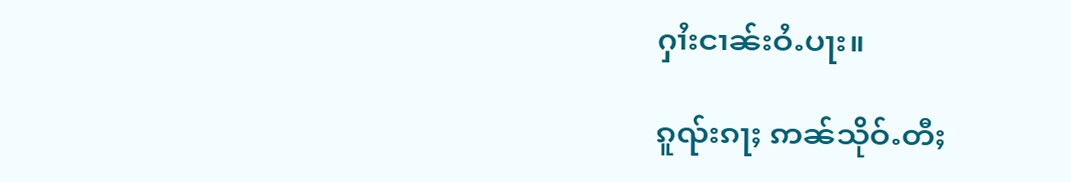ႁၢႆးငၢၼ်းဝႆႉပႃး။

ၵူၺ်းၵႃႈ ဢၼ်သိုဝ်ႉတီႈ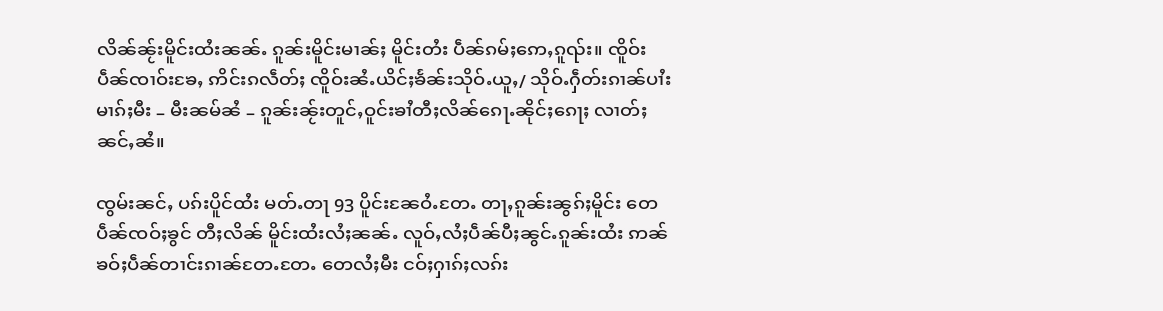လိၼ်ၼႂ်းမိူင်းထႆးၼၼ်ႉ ၵူၼ်းမိူင်းမၢၼ်ႈ မိူင်းတႆး ပဵၼ်ၵမ်ႈဢေႇၵူၺ်း။ ၸိူဝ်းပဵၼ်ၸၢဝ်းၶႄႇ ဢိင်းၵလဵတ်ႈ ၸိူဝ်းၼႆႉယိင်ႈၶႅၼ်းသိုဝ်ႉယူႇ/ သိုဝ်ႉႁဵတ်းၵၢၼ်ပၢႆးမၢၵ်ႈမီး – မီးၼမ်ၼႆ – ၵူၼ်းၼႂ်းတူင်ႇဝူင်းၶၢႆတီႈလိၼ်ၵေႃႉၼိုင်ႈၵေႃႈ လၢတ်ႈၼင်ႇၼႆ။

ၸွမ်းၼင်ႇ ပၵ်းပိူင်ထႆး မတ်ႉတႃ 93 ပိူင်းၼႄဝႆႉတႄႉ တႃႇၵူၼ်းၼွၵ်ႈမိူင်း တေပဵၼ်ၸဝ်ႈၶွင် တီႈလိၼ် မိူင်းထႆးလႆႈၼၼ်ႉ လူဝ်ႇလႆႈပဵၼ်ပီႈၼွင်ႉၵူၼ်းထႆး ဢၼ်ၶဝ်ႈပဵၼ်တၢင်းၵၢၼ်တႄႉတႄႉ တေလႆႈမီး ငဝ်ႈႁၢၵ်ႈလၵ်း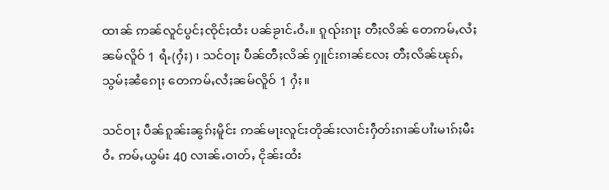ထၢၼ် ဢၼ်လူင်ပွင်ႈၸိုင်ႈထႆး ပၼ်ၶႂၢင်ႉဝႆႉ။ ၵူၺ်းၵႃႈ တီႈလိၼ် တေဢမ်ႇလႆႈၼမ်လိူဝ် 1 ရႆႉ(ႁႆႈ) ၊ သင်ဝႃႈ ပဵၼ်တီႈလိၼ် ႁူင်းၵၢၼ်လႄႈ တီႈလိၼ်ၽုၵ်ႇသွမ်ႈၼႆၵေႃႈ တေဢမ်ႇလႆႈၼမ်လိူဝ် 1 ႁႆႈ။

သင်ဝႃႈ ပဵၼ်ၵူၼ်းၼွၵ်ႈမိူင်း ဢၼ်မႃးလူင်းတိုၼ်းလၢင်းႁဵတ်းၵၢၼ်ပၢႆးမၢၵ်ႈမီးဝႆႉ ဢမ်ႇယွမ်း 40 လၢၼ်ႉဝၢတ်ႇ ငိုၼ်းထႆး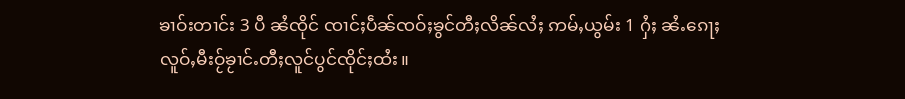ၶၢဝ်းတၢင်း 3 ပီ ၼႆၸိုင် ၸၢင်ႈပဵၼ်ၸဝ်ႈၶွင်တီႈလိၼ်လႆႈ ဢမ်ႇယွမ်း 1 ႁႆႈ ၼႆႉၵေႃႈ လူဝ်ႇမီးဝႂ်ၶႂၢင်ႉတီႈလူင်ပွင်ၸိုင်ႈထႆး။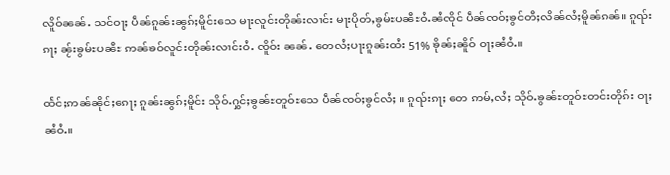လိူဝ်ၼၼ်ႉ သင်ဝႃႈ ပဵၼ်ၵူၼ်းၼွၵ်ႈမိူင်းသေ မႃးလူင်းတိုၼ်းလၢင်း မႃးပိုတ်ႇၶွမ်ႊပၼီႊဝႆႉၼႆၸိုင် ပဵၼ်ၸဝ်ႈၶွင်တီႈလိၼ်လႆႈမိူၼ်ၵၼ်။ ၵူၺ်းၵႃႈ ၼႂ်းၶွမ်ႊပၼီႊ ဢၼ်ၶဝ်လူင်းတိုၼ်းလၢင်းဝႆႉ ၸိူဝ်း ၼၼ်ႉ တေလႆႈပႃးၵူၼ်းထႆး 51% ၶိုၼ်ႈၼိူဝ် ဝႃႈၼႆဝႆႉ။

ထႅင်ႈဢၼ်ၼိုင်ႈၵေႃႈ ၵူၼ်းၼွၵ်ႈမိူင်း သိုဝ်ႉႁွင်ႈၶွၼ်ႊတူဝ်ႊသေ ပဵၼ်ၸဝ်ႈၶွင်လႆႈ ။ ၵူၺ်းၵႃႈ တေ ဢမ်ႇလႆႈ သိုဝ်ႉၶွၼ်ႊတူဝ်ႊတင်းတိုၵ်း ဝႃႈၼႆဝႆႉ။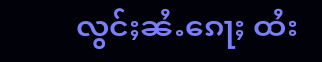လွင်ႈၼႆႉၵေႃႈ ထႆး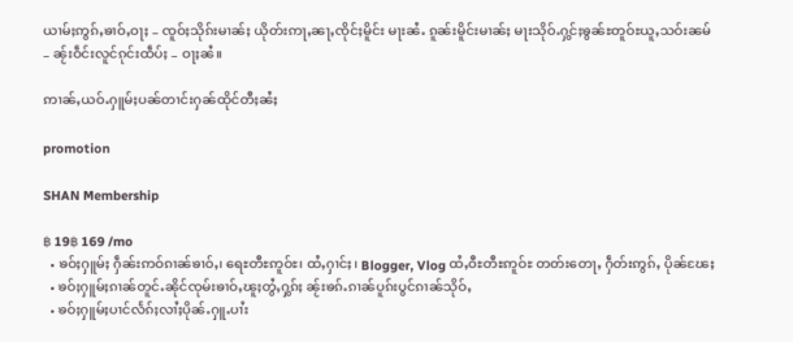ယၢမ်ႈဢွၵ်ႇၶၢဝ်ႇဝႃႈ – ၸူဝ်ႈသိုၵ်းမၢၼ်ႈ ယိုတ်းဢႃႇၼႃႇၸိုင်ႈမိူင်း မႃးၼႆႉ ၵူၼ်းမိူင်းမၢၼ်ႈ မႃးသိုဝ်ႉႁွင်ႈၶွၼ်ႊတူဝ်ႊယူႇသဝ်းၼမ် – ၼႂ်းဝဵင်းလူင်ၵုင်းထဵပ်ႈ – ဝႃႈၼႆ။

ဢၢၼ်ႇယဝ်ႉႁူမ်ႈပၼ်တၢင်းႁၼ်ထိုင်တီႈၼႆႈ

promotion

SHAN Membership

฿ 19฿ 169 /mo
  • ၶဝ်ႈႁူမ်ႈ ႁဵၼ်းဢဝ်ၵၢၼ်ၶၢဝ်ႇ၊ ရေႊတီႊဢူဝ်ႊ၊ ထႆႇႁၢင်ႈ၊ Blogger, Vlog ထႆႇဝီႊတီႊဢူဝ်ႊ တတ်းတေႃႇ ႁဵတ်းဢွၵ်ႇ ပိုၼ်ၽႄႈ
  • ၶဝ်ႈႁူမ်ႈၵၢၼ်တူင်ႉၼိုင်ၸုမ်းၶၢဝ်ႇၽူႈတွႆႇႁွၵ်ႈ ၼႂ်းၶၵ်ႉၵၢၼ်ပူၵ်းပွင်ၵၢၼ်သိုဝ်ႇ
  • ၶဝ်ႈႁူမ်ႈပၢင်လႅၵ်ႈလၢႆႈပိုၼ်ႉႁူႉပၢႆး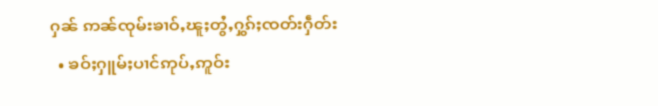ႁၼ် ဢၼ်ၸုမ်းၶၢဝ်ႇၽူႈတွႆႇႁွၵ်ႈၸတ်းႁဵတ်း
  • ၶဝ်ႈႁူမ်ႈပၢင်ဢုပ်ႇဢူဝ်း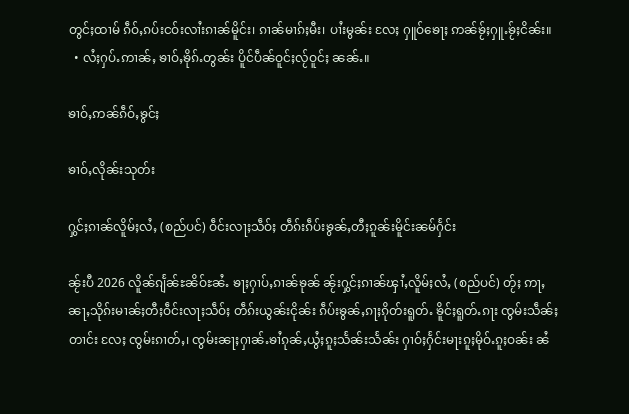တွင်ႈထၢမ် ၵဵဝ်ႇၵပ်းငဝ်းလၢႆးၵၢၼ်မိူင်း၊ ၵၢၼ်မၢၵ်ႈမီး၊ ပၢႆးမွၼ်း လႄႈ ႁူဝ်ၶေႃႈ ဢၼ်ၶႂ်ႈႁူႉၶႂ်ႈငိၼ်း။
  • လႆႈႁပ်ႉဢၢၼ်ႇ ၶၢဝ်ႇၶိုၵ်ႉတွၼ်း ပိူင်ပဵၼ်ဝူင်ႈလႂ်ဝူင်ႈ ၼၼ်ႉ။

ၶၢဝ်ႇဢၼ်ၵဵဝ်ႇၶွင်ႈ

ၶၢဝ်ႇလိုၼ်းသုတ်း

ႁွင်ႈၵၢၼ်လိူမ်ႈလႆႇ (စည်ပင်) ဝဵင်းလႃႈသဵဝ်ႈ တဵၵ်းၵဵပ်းၶွၼ်ႇတီႈၵူၼ်းမိူင်းၼမ်ႁႅင်း

ၼႂ်းပီ 2026 လိူၼ်ၵျႅၼ်ႊၼိဝ်ႊၼႆႉ ၶႃႈႁၢပ်ႇၵၢၼ်ၶုၼ် ၼႂ်းႁွင်ႈၵၢၼ်ၾၢႆႇလိူမ်ႈလႆႇ (စည်ပင်) တႂ်ႈ ဢႃႇၼႃႇသိုၵ်းမၢၼ်ႈတီႈဝဵင်းလႃႈသဵဝ်ႈ တဵၵ်းယွၼ်းငိုၼ်း ၵဵပ်းၶွၼ်ႇၵႃႈၵိုတ်းရူတ်ႉ ၶိူင်ႈရူတ်ႉၵႃး ၸွမ်းသဵၼ်ႈတၢင်း လႄႈ ၸွမ်းၵၢတ်ႇ၊ ၸွမ်းၼႃႈႁၢၼ်ႉၶၢႆၵုၼ်ႇယွႆႈၵူႈသႅၼ်းသႅၼ်း ႁၢဝ်ႈႁႅင်းမႃးၵူႈမိုဝ်ႉၵူႈဝၼ်း ၼႆ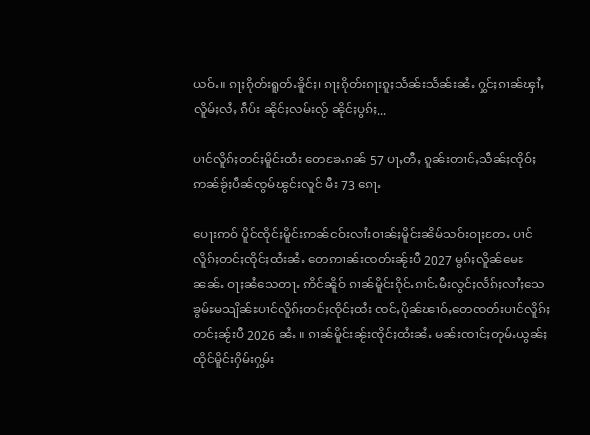ယဝ်ႉ။ ၵႃႈၵိုတ်းရူတ်ႉၶိူင်ႈ၊ ၵႃႈၵိုတ်းၵႃးၵူႈသႅၼ်းသႅၼ်းၼႆႉ ႁွင်ႈၵၢၼ်ၾၢႆႇလိူမ်ႈလႆႇ ၵဵပ်း ၼိုင်ႈလမ်းလႂ် ၼိုင်ႈပွၵ်ႈ...

ပၢင်လိူၵ်ႈတင်ႈမိူင်းထႆး တေၶႄႉၵၼ် 57 ပႃႇတီႇ ၵူၼ်းတၢင်ႇသဵၼ်ႈၸိုဝ်ႈ ဢၼ်ၶႂ်ႈပဵၼ်ၸွမ်ၽွင်းလူင် မီး 73 ၵေႃႉ

ပေႃးဢဝ် ပိူင်ၸိုင်ႈမိူင်းဢၼ်ငဝ်းလၢႆးဝၢၼ်ႈမိူင်းၼိမ်သဝ်းဝႃႈတႄႉ ပၢင်လိူၵ်ႈတင်ႈၸိုင်ႈထႆးၼႆႉ တေဢၢၼ်းၸတ်းၼႂ်းပီ 2027 မွၵ်ႈလိူၼ်မေႊၼၼ်ႉ ဝႃႈၼႆသေတႃႉ ဢိင်ၼိူဝ် ၵၢၼ်မိူင်းၵိုင်ႉၵၢင်ႉမီးလွင်ႈလႅၵ်ႈလၢႆႈသေ ၶွမ်ႊမသျိၼ်ႊပၢင်လိူၵ်ႈတင်ႈၸိုင်ႈထႆး ၸင်ႇပိုၼ်ၽၢဝ်ႇတေၸတ်းပၢင်လိူၵ်ႈတင်ႈၼႂ်းပီ 2026 ၼႆႉ ။ ၵၢၼ်မိူင်းၼႂ်းၸိုင်ႈထႆးၼႆႉ မၼ်းၸၢင်ႈတုမ်ႉယွၼ်ႈထိုင်မိူင်းႁိမ်းႁွမ်း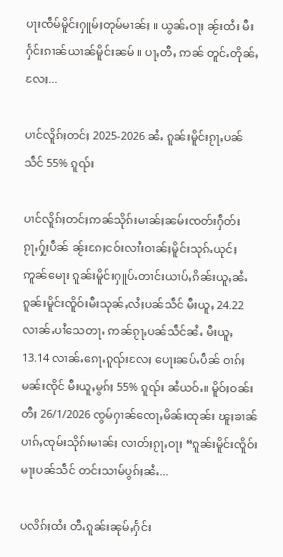ပႃးၸဵမ်မိူင်းႁူမ်ႈတုမ်မၢၼ်ႈ ။ ယွၼ်ႉဝႃႈ ၼႂ်းထႆး မီးႁႅင်းၵၢၼ်ယၢၼ်မိူင်းၼမ် ။ ပႃႇတီႇ ဢၼ် တူင်ႉတိုၼ်ႇလႄႈ...

ပၢင်လိူၵ်ႈတင်ႈ 2025-2026 ၼႆႉ ၵူၼ်းမိူင်းၵႂႃႇပၼ်သဵင် 55% ၵူၺ်း

ပၢင်လိူၵ်ႈတင်ႈဢၼ်သိုၵ်းမၢၼ်ႈၼမ်းၸတ်းႁဵတ်းၵႂႃႇႁႂ်ႈပဵၼ် ၼႂ်းၵႄႈငဝ်းလၢႆးဝၢၼ်ႈမိူင်းသုၵ်ႉယုင်ႈ ဢူၼ်မေႃး ၵူၼ်းမိူင်းႁူပ်ႉတၢင်းယၢပ်ႇၵိၼ်းယူႇၼႆႉ ၵူၼ်းမိူင်းၸိူဝ်းမီးသုၼ်ႇလႆႈပၼ်သဵင် မီးယူႇ 24.22 လၢၼ်ႉပၢႆသေတႃႉ ဢၼ်ၵႂႃႇပၼ်သဵင်ၼႆႉ မီးယူႇ 13.14 လၢၼ်ႉၵေႃႉၵူၺ်းလႄႈ ပေႃးၼပ်ႉပဵၼ် ဝၢၵ်ႈမၼ်းၸိုင် မီးယူႇမွၵ်ႈ 55% ၵူၺ်း ၼႆယဝ်ႉ။ မိူဝ်ႈဝၼ်းတီႈ 26/1/2026 ၸွမ်ႁၢၼ်ၸေႃႇမိၼ်းထုၼ်း ၽူႈၶၢၼ်ပၢၵ်ႇၸုမ်းသိုၵ်းမၢၼ်ႈ လၢတ်ႈၵႂႃႇဝႃႈ “ၵူၼ်းမိူင်းၸိူဝ်းမႃးပၼ်သဵင် တင်းသၢမ်ပွၵ်ႈၼႆႉ...

ပလိၵ်ႈထႆး တီႉၵူၼ်းၼုမ်ႇႁႅင်း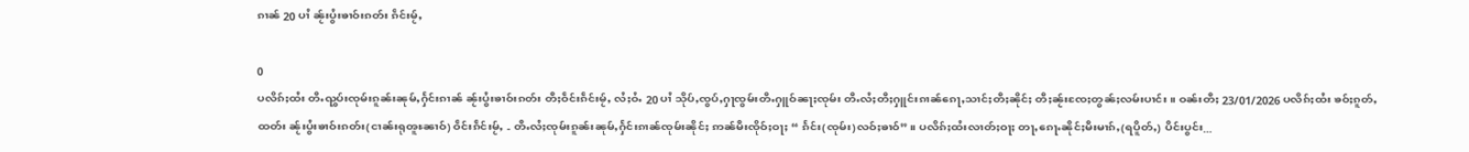ၵၢၼ် 20 ပၢႆ ၼႂ်းပွႆးၶၢဝ်းၵတ်း ၵဵင်းမႂ်ႇ

0
ပလိၵ်ႈထႆး တီႉၺွပ်းၸုမ်းၵူၼ်းၼုမ်ႇႁႅင်းၵၢၼ် ၼႂ်းပွႆးၶၢဝ်းၵတ်း တီႈဝဵင်းၵဵင်းမႂ်ႇ လႆႈဝႆႉ 20 ပၢႆ သိုပ်ႇၸွပ်ႇႁႃၸွမ်းတီႉႁူဝ်ၼႃႈၸုမ်း တီႉလႆႈတီႈႁူင်းၵၢၼ်ၵေႃႇသၢင်ႈတီႈၼိုင်ႈ တီႈၼႂ်းၸႄႈတွၼ်ႈလမ်းပၢင်း။ ဝၼ်းတီႈ 23/01/2026 ပလိၵ်ႈထႆး ၶဝ်ႈၵူတ်ႇထတ်း ၼႂ်းပွႆးၶၢဝ်းၵတ်း(ငၢၼ်းရုၻူႊၼၢဝ်) ဝဵင်းၵဵင်းမႂ်ႇ - တီႉလႆႈၸုမ်းၵူၼ်းၼုမ်ႇႁႅင်းၵၢၼ်ၸုမ်းၼိုင်ႈ ဢၼ်မီးၸိုဝ်ႈဝႃႈ “ ၵႅင်း(ၸုမ်း)လဝ်ႈၶၢဝ်” ။ ပလိၵ်ႈထႆးလၢတ်ႈဝႃႈ တႃႇၵေႃႉၼိုင်ႈမီးမၢၵ်ႇ(ရပိူတ်ႇ) ပိင်းပွင်း...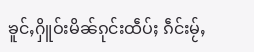ၶူင်ႇႁိူဝ်းမိၼ်ၵုင်းထဵပ်ႈ ၵဵင်းမႂ်ႇ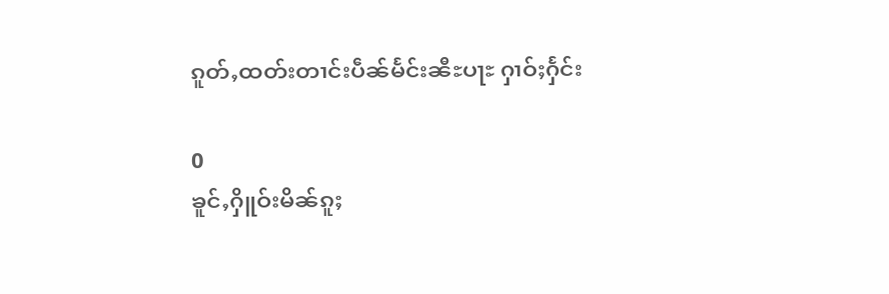ၵူတ်ႇထတ်းတၢင်းပဵၼ်မႅင်းၼီႊပႃႊ ႁၢဝ်ႈႁႅင်း

0
ၶူင်ႇႁိူဝ်းမိၼ်ၵူႈ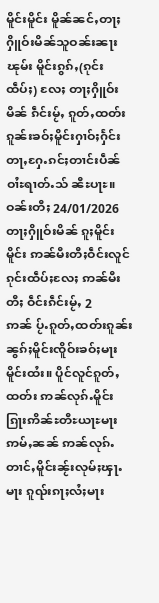မိူင်းမိူင်း မိူၼ်ၼင်ႇတႃႈႁိူဝ်းမိၼ်သူဝၼ်းၼႃးၽုမ်း မိူင်းၵွၵ်ႇ(ၵုင်းထဵပ်ႈ) လႄႈ တႃႈႁိူဝ်းမိၼ် ၵဵင်းမႂ်ႇ ၵူတ်ႇထတ်းၵူၼ်းၶဝ်ႈမိူင်းႁၢဝ်ႈႁႅင်း တႃႇႁႄႉၵင်ႈတၢင်းပဵၼ် ဝၢႆႊရၢတ်ႉသ် ၼီႊပႃႊ။ ဝၼ်းတီႈ 24/01/2026 တႃႈႁိူဝ်းမိၼ် ၵူႈမိူင်းမိူင်း ဢၼ်မီးတီႈဝဵင်းလူင်ၵုင်းထဵပ်ႈလႄႈ ဢၼ်မီးတီႈ ဝဵင်းၵဵင်းမႂ်ႇ 2 ဢၼ် ပႂ်ႉၵူတ်ႇထတ်းၵူၼ်းၼွၵ်ႈမိူင်းၸိူဝ်းၶဝ်ႈမႃးမိူင်းထႆး။ ပိူင်လူင်ၵူတ်ႇထတ်း ဢၼ်လုၵ်ႉမိူင်းၵြႃးဢိၼ်ႊတီႊယႃႊမႃး ဢမ်ႇၼၼ် ဢၼ်လုၵ်ႉတၢင်ႇမိူင်းၼႂ်းလုမ်ႈၾႃႉမႃး ၵူၺ်းၵႃႈလႆႈမႃး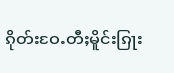ၵိုတ်းဝႄႉတီႈမိူင်းၵြႃး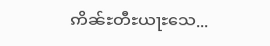ဢိၼ်ႊတီႊယႃႊသေ...